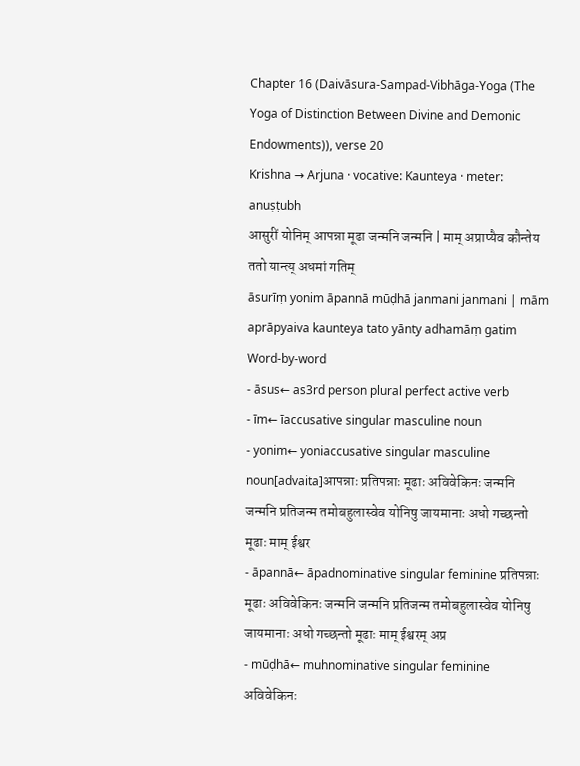Chapter 16 (Daivāsura-Sampad-Vibhāga-Yoga (The Yoga of Distinction Between Divine and Demonic Endowments)), verse 20
Krishna → Arjuna · vocative: Kaunteya · meter: anuṣṭubh
आसुरीं योनिम् आपन्ना मूढा जन्मनि जन्मनि | माम् अप्राप्यैव कौन्तेय ततो यान्त्य् अधमां गतिम्
āsurīṃ yonim āpannā mūḍhā janmani janmani | mām aprāpyaiva kaunteya tato yānty adhamāṃ gatim
Word-by-word
- āsus← as3rd person plural perfect active verb
- īm← īaccusative singular masculine noun
- yonim← yoniaccusative singular masculine noun[advaita]आपन्नाः प्रतिपन्नाः मूढाः अविवेकिनः जन्मनि जन्मनि प्रतिजन्म तमोबहुलास्वेव योनिषु जायमानाः अधो गच्छन्तो मूढाः माम् ईश्वर
- āpannā← āpadnominative singular feminine प्रतिपन्नाः मूढाः अविवेकिनः जन्मनि जन्मनि प्रतिजन्म तमोबहुलास्वेव योनिषु जायमानाः अधो गच्छन्तो मूढाः माम् ईश्वरम् अप्र
- mūḍhā← muhnominative singular feminine अविवेकिनः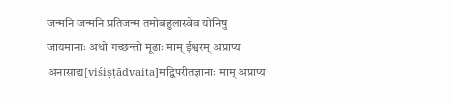जन्मनि जन्मनि प्रतिजन्म तमोबहुलास्वेव योनिषु जायमानाः अधो गच्छन्तो मूढाः माम् ईश्वरम् अप्राप्य अनासाद्य[viśiṣṭādvaita]मद्विपरीतज्ञानाः माम् अप्राप्य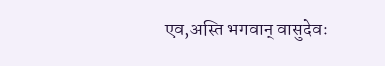एव,अस्ति भगवान् वासुदेवः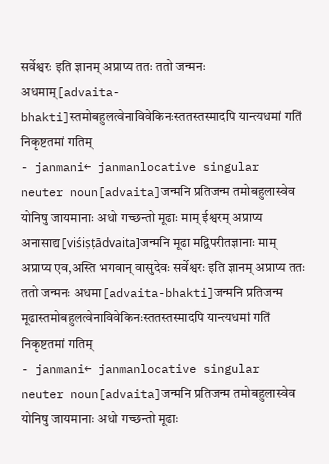सर्वेश्वरः इति ज्ञानम् अप्राप्य ततः ततो जन्मनः अधमाम्[advaita-bhakti]स्तमोबहुलत्वेनाविवेकिनःस्ततस्तस्मादपि यान्त्यधमां गतिं निकृष्टतमां गतिम्
- janmani← janmanlocative singular neuter noun[advaita]जन्मनि प्रतिजन्म तमोबहुलास्वेव योनिषु जायमानाः अधो गच्छन्तो मूढाः माम् ईश्वरम् अप्राप्य अनासाद्य[viśiṣṭādvaita]जन्मनि मूढा मद्विपरीतज्ञानाः माम् अप्राप्य एव,अस्ति भगवान् वासुदेवः सर्वेश्वरः इति ज्ञानम् अप्राप्य ततः ततो जन्मनः अधमा[advaita-bhakti]जन्मनि प्रतिजन्म मूढास्तमोबहुलत्वेनाविवेकिनःस्ततस्तस्मादपि यान्त्यधमां गतिं निकृष्टतमां गतिम्
- janmani← janmanlocative singular neuter noun[advaita]जन्मनि प्रतिजन्म तमोबहुलास्वेव योनिषु जायमानाः अधो गच्छन्तो मूढाः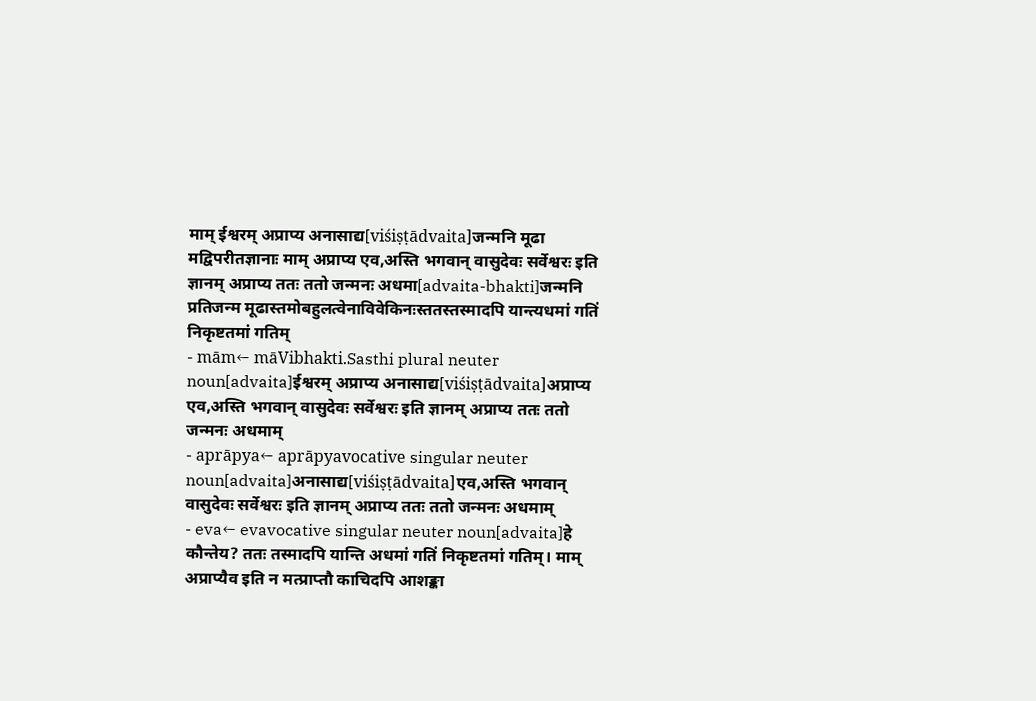माम् ईश्वरम् अप्राप्य अनासाद्य[viśiṣṭādvaita]जन्मनि मूढा मद्विपरीतज्ञानाः माम् अप्राप्य एव,अस्ति भगवान् वासुदेवः सर्वेश्वरः इति ज्ञानम् अप्राप्य ततः ततो जन्मनः अधमा[advaita-bhakti]जन्मनि प्रतिजन्म मूढास्तमोबहुलत्वेनाविवेकिनःस्ततस्तस्मादपि यान्त्यधमां गतिं निकृष्टतमां गतिम्
- mām← māVibhakti.Sasthi plural neuter noun[advaita]ईश्वरम् अप्राप्य अनासाद्य[viśiṣṭādvaita]अप्राप्य एव,अस्ति भगवान् वासुदेवः सर्वेश्वरः इति ज्ञानम् अप्राप्य ततः ततो जन्मनः अधमाम्
- aprāpya← aprāpyavocative singular neuter noun[advaita]अनासाद्य[viśiṣṭādvaita]एव,अस्ति भगवान् वासुदेवः सर्वेश्वरः इति ज्ञानम् अप्राप्य ततः ततो जन्मनः अधमाम्
- eva← evavocative singular neuter noun[advaita]हे कौन्तेय? ततः तस्मादपि यान्ति अधमां गतिं निकृष्टतमां गतिम्। माम् अप्राप्यैव इति न मत्प्राप्तौ काचिदपि आशङ्का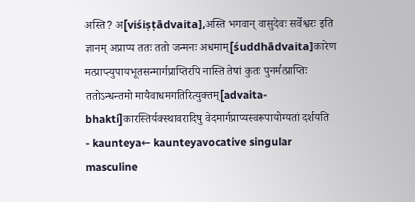अस्ति? अ[viśiṣṭādvaita],अस्ति भगवान् वासुदेवः सर्वेश्वरः इति ज्ञानम् अप्राप्य ततः ततो जन्मनः अधमाम्[śuddhādvaita]कारेण मत्प्राप्त्युपायभूतसन्मार्गप्राप्तिरपि नास्ति तेषां कुतः पुनर्मत्प्राप्तिः ततोऽन्धन्तमो मायैवाधमगतिरित्युक्तम्[advaita-bhakti]कारस्तिर्यक्स्थावरादिषु वेदमार्गप्राप्यस्वरूपायोग्यतां दर्शयति
- kaunteya← kaunteyavocative singular masculine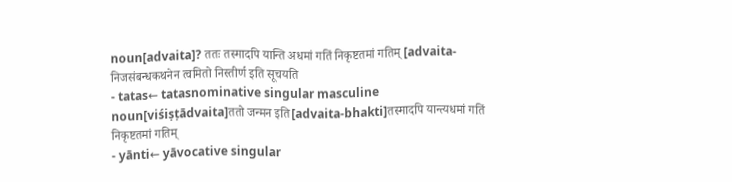noun[advaita]? ततः तस्मादपि यान्ति अधमां गतिं निकृष्टतमां गतिम्[advaita- निजसंबन्धकथनेन त्वमितो निस्तीर्ण इति सूचयति
- tatas← tatasnominative singular masculine noun[viśiṣṭādvaita]ततो जन्मन इति[advaita-bhakti]तस्मादपि यान्त्यधमां गतिं निकृष्टतमां गतिम्
- yānti← yāvocative singular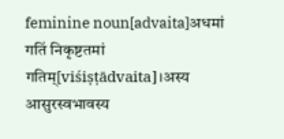feminine noun[advaita]अधमां गतिं निकृष्टतमां गतिम्[viśiṣṭādvaita]।अस्य आसुरस्वभावस्य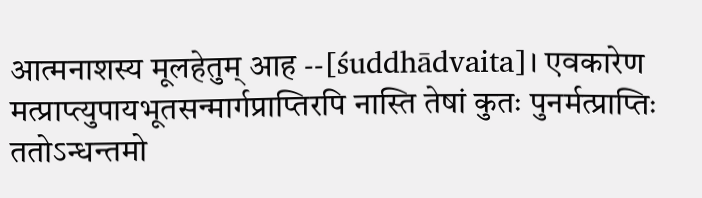आत्मनाशस्य मूलहेतुम् आह --[śuddhādvaita]। एवकारेण मत्प्राप्त्युपायभूतसन्मार्गप्राप्तिरपि नास्ति तेषां कुतः पुनर्मत्प्राप्तिः ततोऽन्धन्तमो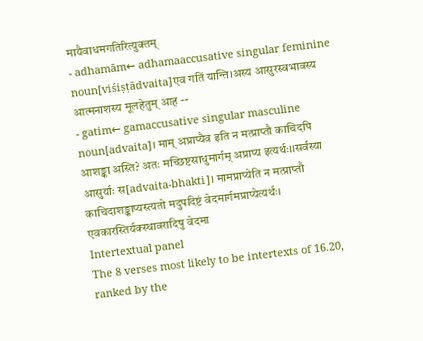मायैवाधमगतिरित्युक्तम्
- adhamām← adhamaaccusative singular feminine noun[viśiṣṭādvaita]एव गतिं यान्ति।अस्य आसुरस्वभावस्य आत्मनाशस्य मूलहेतुम् आह --
- gatim← gamaccusative singular masculine noun[advaita]। माम् अप्राप्यैव इति न मत्प्राप्तौ काचिदपि आशङ्का अस्ति? अतः मच्छिष्टसाधुमार्गम् अप्राप्य इत्यर्थः।।सर्वस्या आसुर्याः स[advaita-bhakti]। मामप्राप्येति न मत्प्राप्तौ काचिदाशङ्काप्यस्त्यतो मदुपदिष्टं वेदमार्गमप्राप्येत्यर्थः। एवकारस्तिर्यक्स्थावरादिषु वेदमा
Intertextual panel
The 8 verses most likely to be intertexts of 16.20, ranked by the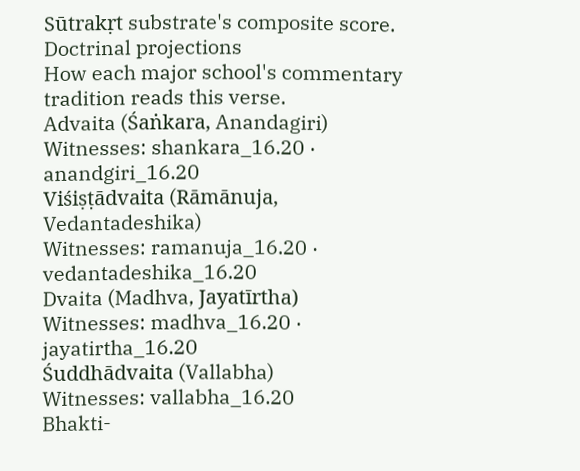Sūtrakṛt substrate's composite score.
Doctrinal projections
How each major school's commentary tradition reads this verse.
Advaita (Śaṅkara, Anandagiri)
Witnesses: shankara_16.20 · anandgiri_16.20
Viśiṣṭādvaita (Rāmānuja, Vedantadeshika)
Witnesses: ramanuja_16.20 · vedantadeshika_16.20
Dvaita (Madhva, Jayatīrtha)
Witnesses: madhva_16.20 · jayatirtha_16.20
Śuddhādvaita (Vallabha)
Witnesses: vallabha_16.20
Bhakti-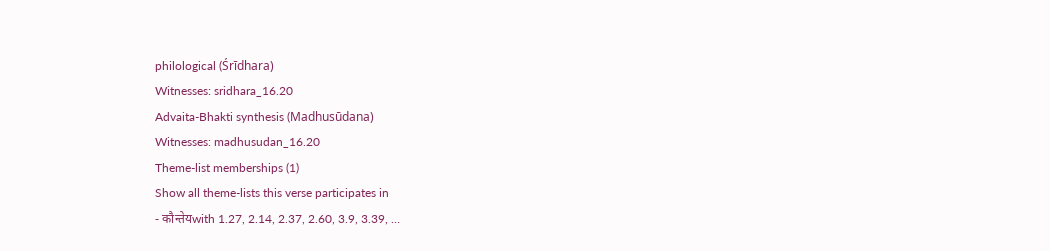philological (Śrīdhara)
Witnesses: sridhara_16.20
Advaita-Bhakti synthesis (Madhusūdana)
Witnesses: madhusudan_16.20
Theme-list memberships (1)
Show all theme-lists this verse participates in
- कौन्तेयwith 1.27, 2.14, 2.37, 2.60, 3.9, 3.39, …